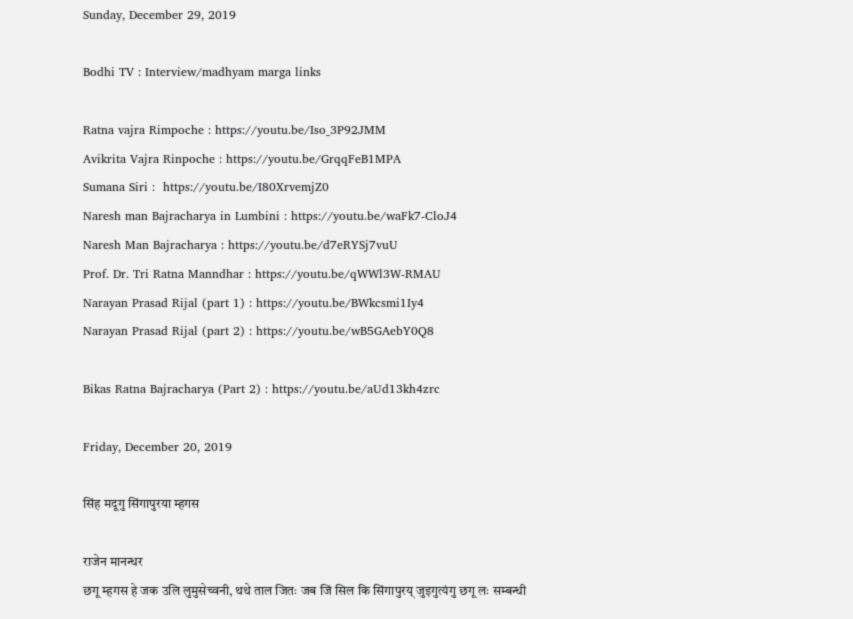Sunday, December 29, 2019

Bodhi TV : Interview/madhyam marga links

Ratna vajra Rimpoche : https://youtu.be/Iso_3P92JMM
Avikrita Vajra Rinpoche : https://youtu.be/GrqqFeB1MPA
Sumana Siri :  https://youtu.be/I80XrvemjZ0
Naresh man Bajracharya in Lumbini : https://youtu.be/waFk7-CloJ4
Naresh Man Bajracharya : https://youtu.be/d7eRYSj7vuU
Prof. Dr. Tri Ratna Manndhar : https://youtu.be/qWWl3W-RMAU
Narayan Prasad Rijal (part 1) : https://youtu.be/BWkcsmi1Iy4
Narayan Prasad Rijal (part 2) : https://youtu.be/wB5GAebY0Q8

Bikas Ratna Bajracharya (Part 2) : https://youtu.be/aUd13kh4zrc

Friday, December 20, 2019

सिंह मदूगु सिंगापुरया म्हगस

राजेन मानन्धर
छगू म्हगस हे जक उलि लुमुसेच्वनी, थथे ताल जितः जब जिं सिल कि सिंगापुरय् जुइगुत्यंगु छगू लः सम्बन्धी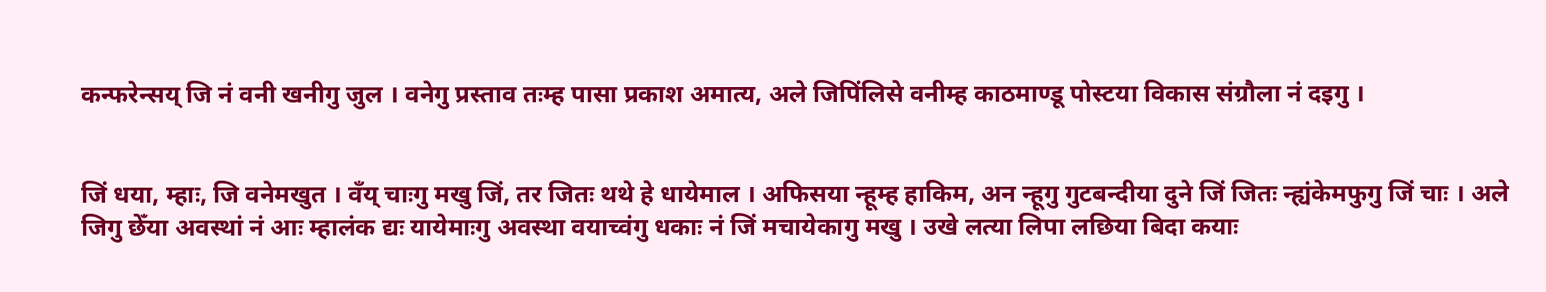कन्फरेन्सय् जि नं वनी खनीगु जुल । वनेगु प्रस्ताव तःम्ह पासा प्रकाश अमात्य, अले जिपिंलिसे वनीम्ह काठमाण्डू पोस्टया विकास संग्रौला नं दइगु ।


जिं धया, म्हाः, जि वनेमखुत । वँय् चाःगु मखु जिं, तर जितः थथे हे धायेमाल । अफिसया न्हूम्ह हाकिम, अन न्हूगु गुटबन्दीया दुने जिं जितः न्ह्यंकेमफुगु जिं चाः । अले जिगु छेँया अवस्थां नं आः म्हालंक द्यः यायेमाःगु अवस्था वयाच्वंगु धकाः नं जिं मचायेकागु मखु । उखे लत्या लिपा लछिया बिदा कयाः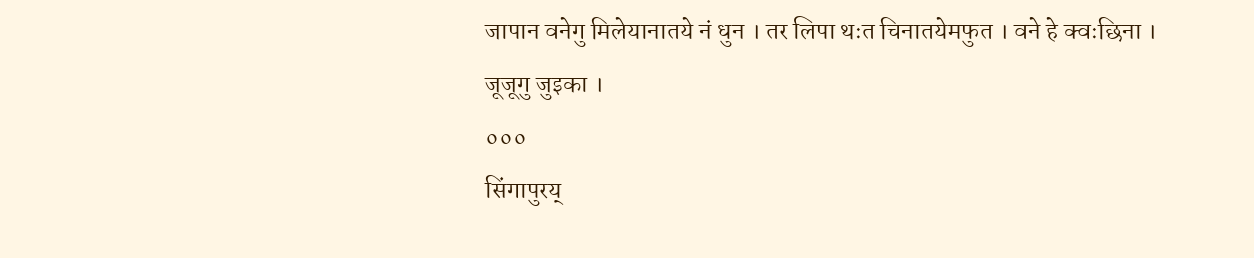जापान वनेगु मिलेयानातये नं धुन । तर लिपा थःत चिनातयेमफुत । वने हे क्वःछिना । जूजूगु जुइका ।
०००
सिंगापुरय्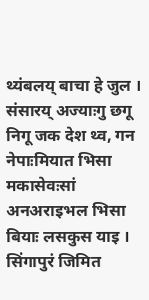थ्यंबलय् बाचा हे जुल । संसारय् अज्याःगु छगू निगू जक देश थ्व, गन नेपाःमियात भिसा मकासेवःसां अनअराइभल भिसा बियाः लसकुस याइ । सिंगापुरं जिमित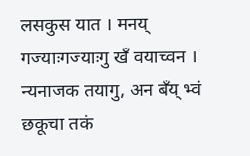लसकुस यात । मनय् गज्याःगज्याःगु खँ वयाच्वन । न्यनाजक तयागु, अन बँय् भ्वं छकूचा तकं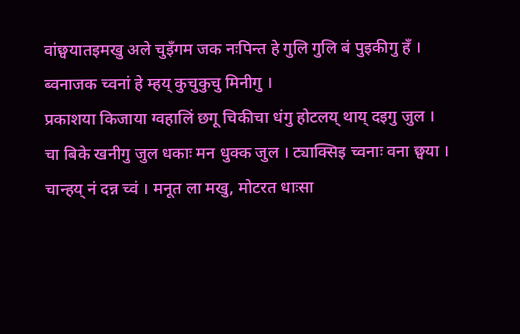वांछ्वयातइमखु अले चुइँगम जक नःपिन्त हे गुलि गुलि बं पुइकीगु हँ । ब्वनाजक च्वनां हे म्हय् कुचुकुचु मिनीगु ।
प्रकाशया किजाया ग्वहालिं छगू चिकीचा धंगु होटलय् थाय् दइगु जुल । चा बिके खनीगु जुल धकाः मन धुक्क जुल । ट्याक्सिइ च्वनाः वना छ्वया । चान्हय् नं दन्न च्वं । मनूत ला मखु, मोटरत धाःसा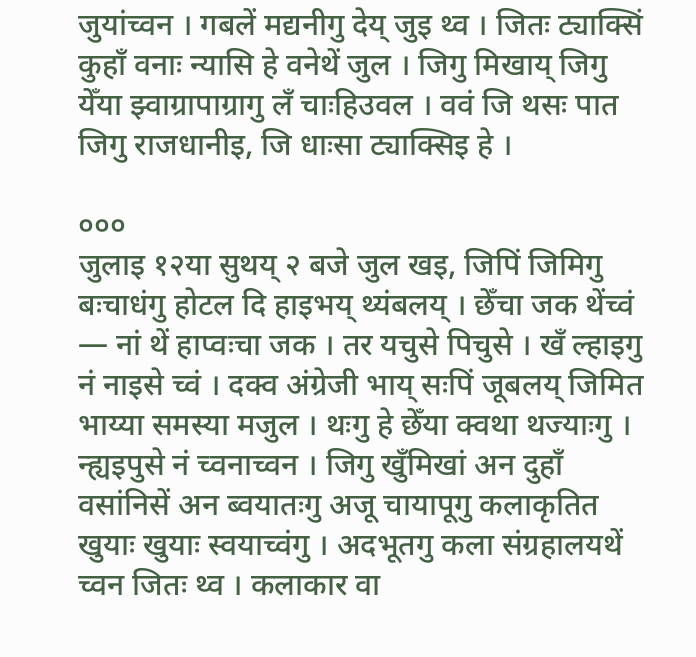जुयांच्वन । गबलें मद्यनीगु देय् जुइ थ्व । जितः ट्याक्सिं कुहाँ वनाः न्यासि हे वनेथें जुल । जिगु मिखाय् जिगु येँया झ्वाग्रापाग्रागु लँ चाःहिउवल । ववं जि थसः पात जिगु राजधानीइ, जि धाःसा ट्याक्सिइ हे ।

०००
जुलाइ १२या सुथय् २ बजे जुल खइ, जिपिं जिमिगु बःचाधंगु होटल दि हाइभय् थ्यंबलय् । छेँचा जक थेंच्वं — नां थें हाप्वःचा जक । तर यचुसे पिचुसे । खँ ल्हाइगु नं नाइसे च्वं । दक्व अंग्रेजी भाय् सःपिं जूबलय् जिमित भाय्या समस्या मजुल । थःगु हे छेँया क्वथा थज्याःगु । न्ह्यइपुसे नं च्वनाच्वन । जिगु खुँमिखां अन दुहाँ वसांनिसें अन ब्वयातःगु अजू चायापूगु कलाकृतित खुयाः खुयाः स्वयाच्वंगु । अदभूतगु कला संग्रहालयथें च्वन जितः थ्व । कलाकार वा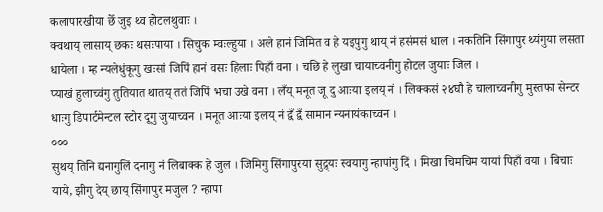कलापारखीया छेँ जुइ थ्व होटलथुवाः ।
क्वथाय् लासाय् छकः थसःपाया । सिचुक म्वःल्हुया । अले हानं जिमित व हे यइपुगु थाय् नं हसंमसं धाल । नकतिनि सिंगापुर थ्यंगुया लसता धायेला । म्ह न्यलेधुंकूगु खःसां जिपिं हानं वसः हिलाः पिहाँ वना । चछि हे लुखा चायाच्वनीगु होटल जुयाः जिल ।
प्याखं हुलाच्वंगु तुतियात थातय् ततं जिपिं भचा उखे वना । लँय् मनूत जू दु आःया इलय् नं । लिक्कसं २४घौ हे चालाच्वनीगु मुस्तफा सेन्टर धाःगु डिपार्टमेन्टल स्टोर दूगु जुयाच्वन । मनूत आःया इलय् नं द्वँ द्वँ सामान न्यनायंकाच्वन ।
०००
सुथय् तिनि द्यनागुलिं दनागु नं लिबाक्क हे जुल । जिमिगु सिंगापुरया सुद्र्यः स्वयागु न्हापांगु दिं । मिखा चिमचिम यायां पिहाँ वया । बिचाः याये, झीगु देय् छाय् सिंगापुर मजुल ? न्हापा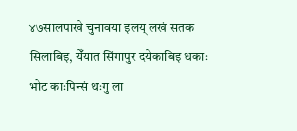४७सालपाखे चुनावया इलय् लखं सतक सिलाबिइ, येँयात सिंगापुर दयेकाबिइ धकाः भोट काःपिन्सं थःगु ला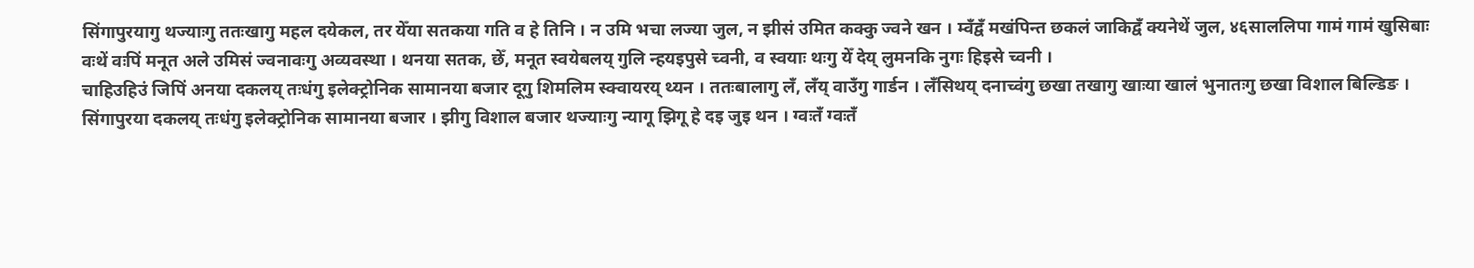सिंगापुरयागु थज्याःगु ततःखागु महल दयेकल, तर येँया सतकया गति व हे तिनि । न उमि भचा लज्या जुल, न झीसं उमित कक्कु ज्वने खन । म्वँद्वँ मखंपिन्त छकलं जाकिद्वँ क्यनेथें जुल, ४६साललिपा गामं गामं खुसिबाः वःथें वःपिं मनूत अले उमिसं ज्वनावःगु अव्यवस्था । थनया सतक, छेँ, मनूत स्वयेबलय् गुलि न्हयइपुसे च्वनी, व स्वयाः थःगु येँ देय् लुमनकि नुगः हिइसे च्वनी ।
चाहिउहिउं जिपिं अनया दकलय् तःधंगु इलेक्ट्रोनिक सामानया बजार दूगु शिमलिम स्क्वायरय् थ्यन । ततःबालागु लँ, लँय् वाउँगु गार्डन । लँसिथय् दनाच्वंगु छखा तखागु खाःया खालं भुनातःगु छखा विशाल बिल्डिङ । सिंगापुरया दकलय् तःधंगु इलेक्ट्रोनिक सामानया बजार । झीगु विशाल बजार थज्याःगु न्यागू झिगू हे दइ जुइ थन । ग्वःतँ ग्वःतँ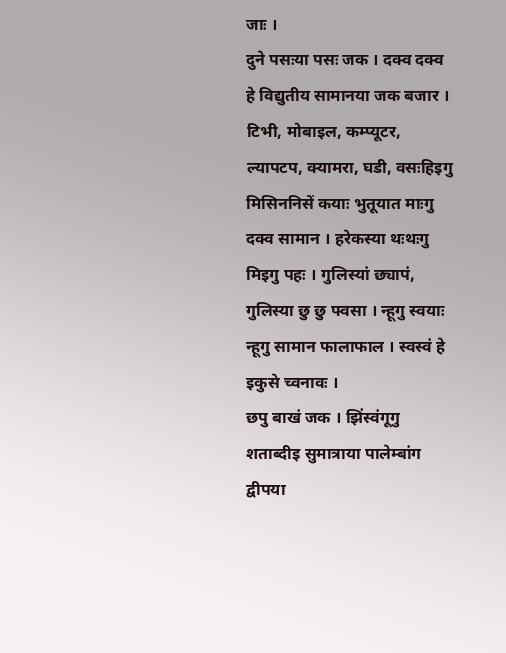जाः ।
दुने पसःया पसः जक । दक्व दक्व हे विद्युतीय सामानया जक बजार । टिभी, मोबाइल, कम्प्यूटर, ल्यापटप, क्यामरा, घडी, वसःहिइगु मिसिननिसें कयाः भुतूयात माःगु दक्व सामान । हरेकस्या थःथःगु मिइगु पहः । गुलिस्यां छ्यापं, गुलिस्या छु छु फ्वसा । न्हूगु स्वयाः न्हूगु सामान फालाफाल । स्वस्वं हे इकुसे च्वनावः ।
छपु बाखं जक । झिंस्वंगूगु शताब्दीइ सुमात्राया पालेम्बांग द्वीपया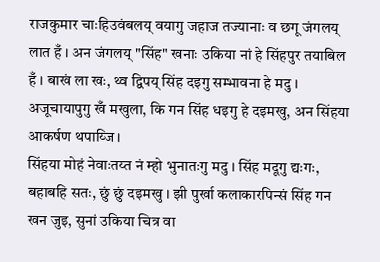राजकुमार चाःहिउवंबलय् वयागु जहाज तज्यानाः व छगू जंगलय् लात हँ । अन जंगलय् "सिंह" खनाः उकिया नां हे सिंहपुर तयाबिल हँ । बाखं ला खः, थ्व द्विपय् सिंह दइगु सम्भावना हे मदु । अजूचायापुगु खँ मखुला, कि गन सिंह धइगु हे दइमखु, अन सिंहया आकर्षण थपाय्जि ।
सिंहया मोहं नेवाःतय्त नं म्हो भुनातःगु मदु । सिंह मदूगु द्यःगः, बहाबहि सतः, छुं छुं दइमखु । झी पुर्खा कलाकारपिन्सं सिंह गन खन जुइ, सुनां उकिया चित्र वा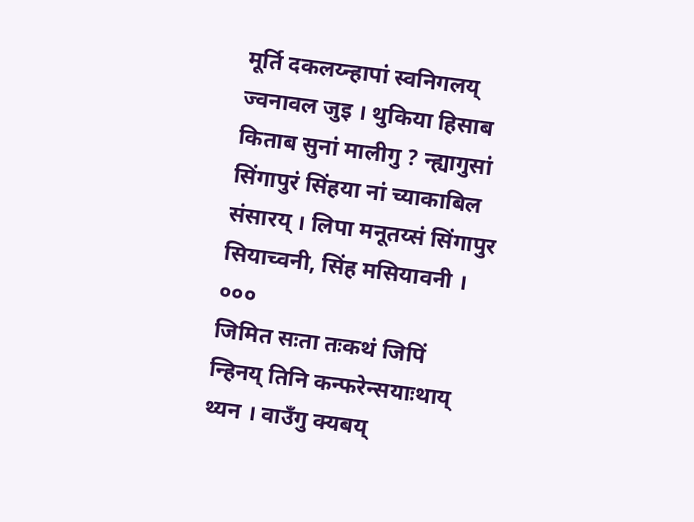मूर्ति दकलय्न्हापां स्वनिगलय् ज्वनावल जुइ । थुकिया हिसाब किताब सुनां मालीगु ? न्ह्यागुसां सिंगापुरं सिंहया नां च्याकाबिल संसारय् । लिपा मनूतय्सं सिंगापुर सियाच्वनी, सिंह मसियावनी ।
०००
जिमित सःता तःकथं जिपिं न्हिनय् तिनि कन्फरेन्सयाःथाय् थ्यन । वाउँगु क्यबय्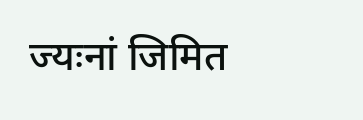ज्यःनां जिमित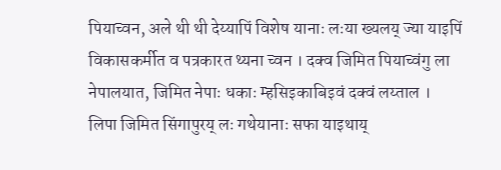पियाच्वन, अले थी थी देय्यापिं विशेष यानाः लःया ख्यलय् ज्या याइपिं विकासकर्मीत व पत्रकारत थ्यना च्वन । दक्व जिमित पियाच्वंगु ला नेपालयात, जिमित नेपाः धकाः म्हसिइकाबिइवं दक्वं लय्ताल ।
लिपा जिमित सिंगापुरय् लः गथेयानाः सफा याइथाय्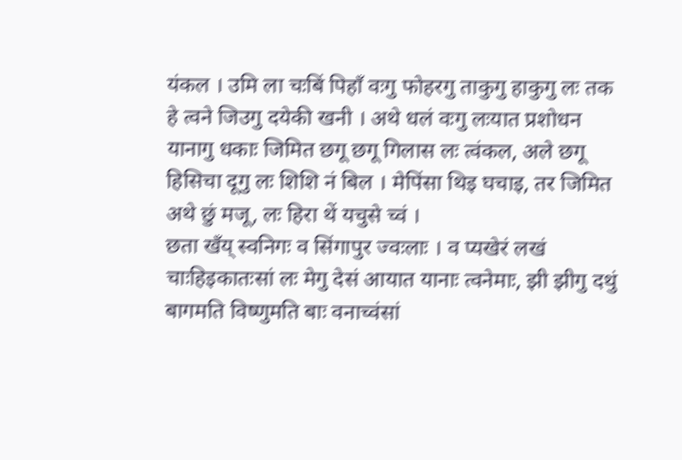यंकल । उमि ला चःबिं पिहाँ वःगु फोहरगु ताकुगु हाकुगु लः तक हे त्वने जिउगु दयेकी खनी । अथे धलं वःगु लःयात प्रशोधन यानागु धकाः जिमित छगू छगू गिलास लः त्वंकल, अले छगू हिसिचा दूगु लः शिशि नं बिल । मेपिंसा थिइ घचाइ, तर जिमित अथे छुं मजू, लः हिरा थें यचुसे च्वं ।
छता खँय् स्वनिगः व सिंगापुर ज्वःलाः । व प्यखेरं लखं चाःहिइकातःसां लः मेगु देसं आयात यानाः त्वनेमाः, झी झीगु दथुं बागमति विष्णुमति बाः वनाच्वंसां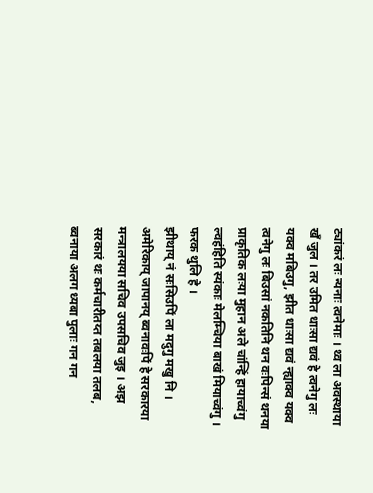ट्यांकरं लः न्यनाः त्वनेमाः । थ्व ला अवस्थाया खँ जुल । तर उमित धाःसा द्यवं हे त्वनेगु लः यक्व मबिउगु, झीत धाःसा द्यवं न्ह्याक्व यक्व त्वनेगु लः बिउसां नकतिनि थन वःपिन्सं थनया प्राकृतिक लःया मुहान अले चांन्हिं हायाच्वंगु ल्वहंहिति स्यंकाः मेलम्चिया बाखं मियाच्वंगु । फरक थुलि हे ।
झीथाय् नं सःसिउपिं ला मदुगु मखु नि । अमेरिकाय् जापानय् ब्वनावःपिं हे सरकारया मन्त्रालयया सचिव उपसचिव जुइ । अझ सरकारं थः कर्मचारीतय्त तबलया तलब, ब्वनाया अलग ध्यबा पुलाः गन गन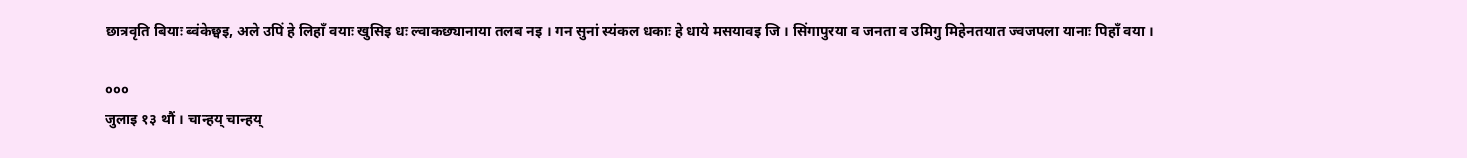छात्रवृति बियाः ब्वंकेछ्वइ, अले उपिं हे लिहाँ वयाः खुसिइ धः ल्वाकछ्यानाया तलब नइ । गन सुनां स्यंकल धकाः हे धाये मसयावइ जि । सिंगापुरया व जनता व उमिगु मिहेनतयात ज्वजपला यानाः पिहाँ वया ।

०००
जुलाइ १३ थौं । चान्हय् चान्हय्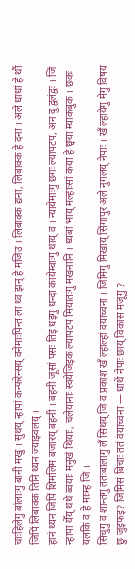चाःहिलेगु बांलाःगु बानी मखु । सुथय् न्हापां कन्फरेन्सय् वनेमाःपिन्त ला थ्व झन् हे मजिउ । लिबाक्क द्यना, लिबाक्क हे दना । अले धाधां हे थौं जिपिं लिबाक्क तिनि थ्यन ज्याझ्वलय् ।
हानं थ्यन जिपिं शिमलिम बजारय् बहनी । बहनी जूसां पसः तिइ धइगु धन्दा कायेम्वाःगु थाय् व । न्यायेमाःगु छगः ल्यापटप, अन दु द्वलंद्वः । जिं न्हापा येँय् थथे ब्वयाः मनुखं थियाः, चलेयानाः स्वयेजिइक ल्यापटप मियातःगु मखनानि । ध्यबां भाय् मल्हाःसां कया हे छ्वया म्याकबुक । छकः यलकि व हे माःम्ह जि ।
सिचुगु व शान्तगु ततःबालागु लँ सिथय् जि व प्रकाश खँ ल्हाल्हां वयाच्वना । जिमिगु मिखाय् सिंगापुर अले नुगलय् नेपाः । खँ ल्हायेगु मेगु विषय छु जुइफइ? जिमिसं बिचाः ततं वयाच्वना — धाथें नेपाः छाय् विकास मजूगु ?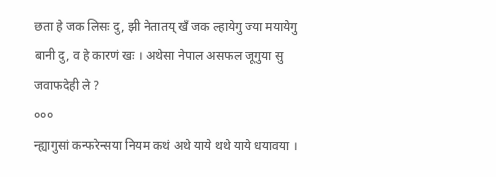छता हे जक लिसः दु, झी नेतातय् खँ जक ल्हायेगु ज्या मयायेगु बानी दु, व हे कारणं खः । अथेसा नेपाल असफल जूगुया सु जवाफदेही ले ?
०००
न्ह्यागुसां कन्फरेन्सया नियम कथं अथे याये थथे याये धयावया ।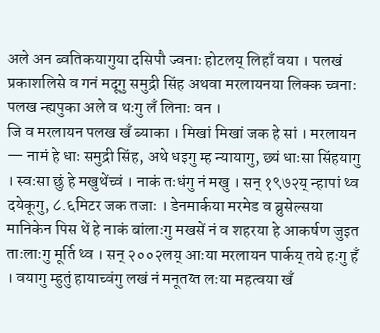अले अन ब्वतिकयागुया दसिपौ ज्वनाः होटलय् लिहाँ वया । पलखं प्रकाशलिसे व गनं मदूगु समुद्री सिंह अथवा मरलायनया लिक्क च्वनाः पलख न्ह्यपुका अले व थःगु लँ लिनाः वन ।
जि व मरलायन पलख खँ ब्याका । मिखां मिखां जक हे सां । मरलायन — नामं हे धाः समुद्री सिंह, अथे धइगु म्ह न्यायागु, छ्यं धाःसा सिंहयागु । स्वःसा छुं हे मखुथेंच्वं । नाकं तःधंगु नं मखु । सन् १९७२य् न्हापां थ्व दयेकूगु, ८.६मिटर जक तजाः । डेनमार्कया मरमेड व ब्रुसेल्सया मानिकेन पिस थें हे नाकं बांलाःगु मखसें नं व शहरया हे आकर्षण जुइत ताःलाःगु मूर्ति थ्व । सन् २००२लय् आःया मरलायन पार्कय् तये हःगु हँ । वयागु म्हुतुं हायाच्वंगु लखं नं मनूतय्त लःया महत्वया खँ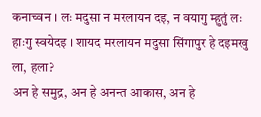कनाच्वन । लः मदुसा न मरलायन दइ, न वयागु म्हुतुं लः हाःगु स्वयेदइ । शायद मरलायन मदुसा सिंगापुर हे दइमखु ला, हला?
अन हे समुद्र, अन हे अनन्त आकास, अन हे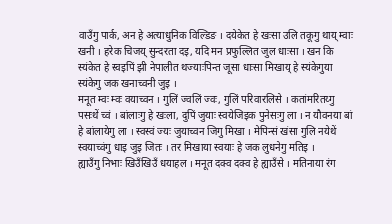वाउँगु पार्क, अन हे अत्याधुनिक विल्डिङ । दयेकेत हे खःसा उलि तकूगु थाय् म्वाः खनी । हरेक चिजय् सुन्दरता दइ, यदि मन प्रफुल्लित जुल धाःसा । खन कि स्यंकेत हे स्वइपिं झी नेपालीत थज्याःपिन्त जूसा धाःसा मिखाय् हे स्यंकेगुया स्यंकेगु जक खनाच्वनी जुइ ।
मनूत म्वः म्वः वयाच्वन । गुलिं ज्वलिं ज्वः, गुलिं परिवारलिसे । कतांमरितय्गु पसःथें च्वं । बांलाःगु हे खःला, दुपिं जुयाः स्वयेजिइक पुनेसःगु ला । न यौवनया बां हे बांलायेगु ला । स्वस्वं ज्यः जुयाच्वन जिगु मिखा । मेपिन्सं खंसा गुलि नयेथें स्वयाच्वंगु धाइ जुइ जितः । तर मिखाया स्वयाः हे जक लुधनेगु मतिइ ।
ह्याउँगु निभाः खिउँखिउँ धयाहल । मनूत दक्व दक्व हे ह्याउँसे । मतिनाया रंग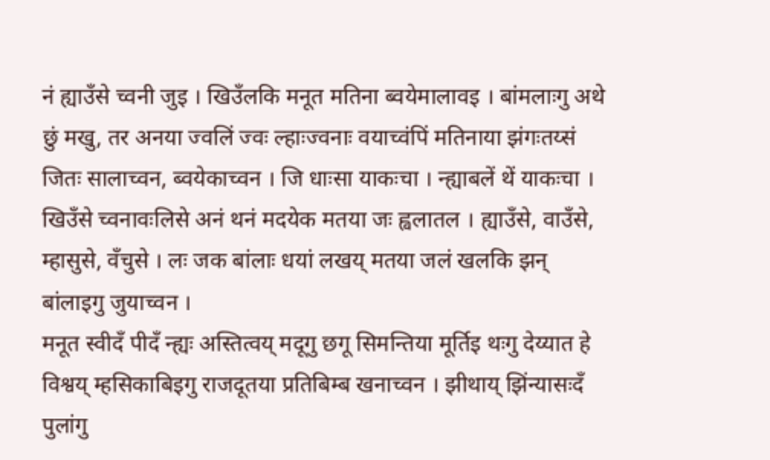नं ह्याउँसे च्वनी जुइ । खिउँलकि मनूत मतिना ब्वयेमालावइ । बांमलाःगु अथे छुं मखु, तर अनया ज्वलिं ज्वः ल्हाःज्वनाः वयाच्वंपिं मतिनाया झंगःतय्सं जितः सालाच्वन, ब्वयेकाच्वन । जि धाःसा याकःचा । न्ह्याबलें थें याकःचा । खिउँसे च्वनावःलिसे अनं थनं मदयेक मतया जः ह्वलातल । ह्याउँसे, वाउँसे, म्हासुसे, वँचुसे । लः जक बांलाः धयां लखय् मतया जलं खलकि झन् बांलाइगु जुयाच्वन ।
मनूत स्वीदँ पीदँ न्ह्यः अस्तित्वय् मदूगु छगू सिमन्तिया मूर्तिइ थःगु देय्यात हे विश्वय् म्हसिकाबिइगु राजदूतया प्रतिबिम्ब खनाच्वन । झीथाय् झिंन्यासःदँ पुलांगु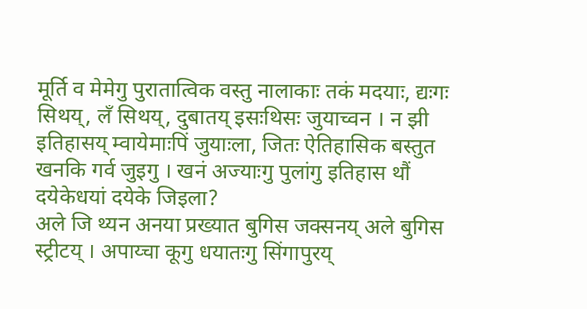मूर्ति व मेमेगु पुरातात्विक वस्तु नालाकाः तकं मदयाः, द्यःगः सिथय्, लँ सिथय्, दुबातय् इसःथिसः जुयाच्वन । न झी इतिहासय् म्वायेमाःपिं जुयाःला, जितः ऐतिहासिक बस्तुत खनकि गर्व जुइगु । खनं अज्याःगु पुलांगु इतिहास थौं दयेकेधयां दयेके जिइला?
अले जि थ्यन अनया प्रख्यात बुगिस जक्सनय् अले बुगिस स्ट्रीटय् । अपाय्चा कूगु धयातःगु सिंगापुरय्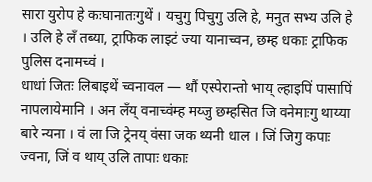सारा युरोप हे कःघानातःगुथें । यचुगु पिचुगु उलि हे, मनुत सभ्य उलि हे । उलि हे लँ तब्या, ट्राफिक लाइटं ज्या यानाच्वन, छम्ह धकाः ट्राफिक पुलिस दनामच्वं ।
धाधां जितः लिबाइथें च्वनावल — थौं एस्पेरान्तो भाय् ल्हाइपिं पासापिं नापलायेमानि । अन लँय् वनाच्वंम्ह मय्जु छम्हसित जि वनेमाःगु थाय्या बारे न्यना । वं ला जि ट्रेनय् वंसा जक थ्यनी धाल । जिं जिगु कपाः ज्वना, जिं व थाय् उलि तापाः धकाः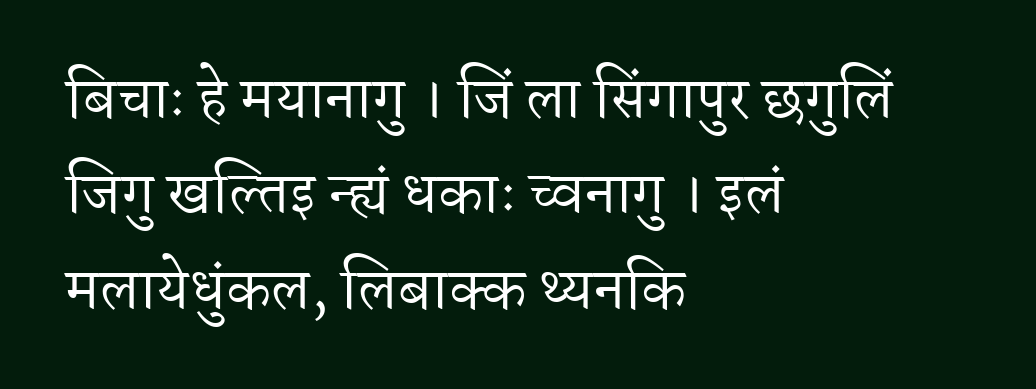बिचाः हे मयानागु । जिं ला सिंगापुर छगुलिं जिगु खल्तिइ न्ह्यं धकाः च्वनागु । इलं मलायेधुंकल, लिबाक्क थ्यनकि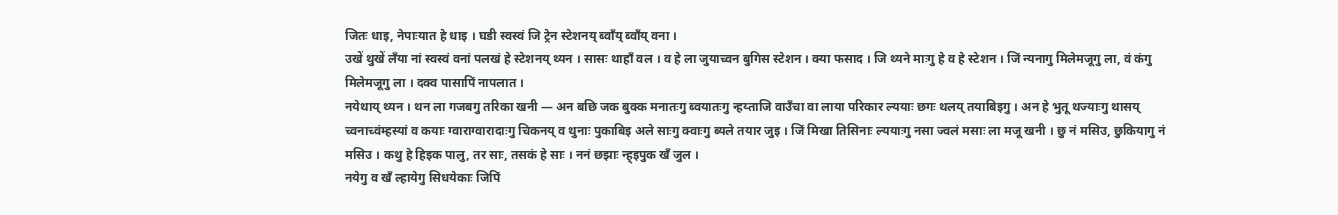जितः धाइ, नेपाःयात हे धाइ । घडी स्वस्वं जि ट्रेन स्टेशनय् ब्वाँय् ब्वाँय् वना ।
उखें थुखें लँया नां स्वस्वं वनां पलखं हे स्टेशनय् थ्यन । सासः थाहाँ वल । व हे ला जुयाच्वन बुगिस स्टेशन । क्या फसाद । जि थ्यने माःगु हे व हे स्टेशन । जिं न्यनागु मिलेमजूगु ला, वं कंगु मिलेमजूगु ला । दक्व पासापिं नापलात ।
नयेथाय् थ्यन । थन ला गजबगु तरिका खनी — अन बछि जक बुक्क मनातःगु ब्वयातःगु न्हय्ताजि वाउँचा वा लाया परिकार ल्ययाः छगः थलय् तयाबिइगु । अन हे भुतू थज्याःगु थासय् च्वनाच्वंम्हस्यां व कयाः ग्वाराग्वारादाःगु चिकनय् व थुनाः पुकाबिइ अले साःगु क्वाःगु ब्यले तयार जुइ । जिं मिखा तिसिनाः ल्ययाःगु नसा ज्वलं मसाः ला मजू खनी । छु नं मसिउ, छुकियागु नं मसिउ । कथु हे हिइक पालु, तर साः, तसकं हे साः । ननं छझाः न्ह्इपुक खँ जुल ।
नयेगु व खँ ल्हायेगु सिधयेकाः जिपिं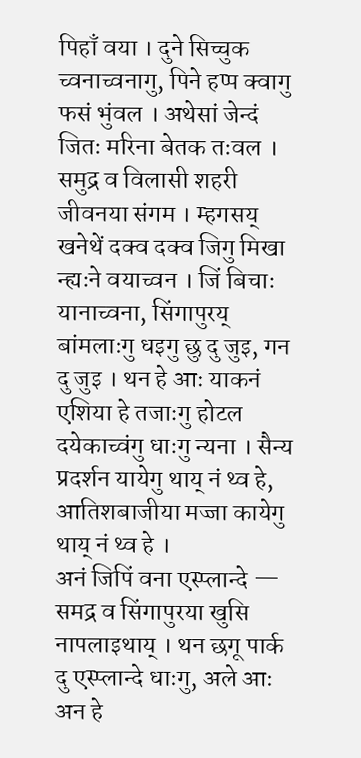पिहाँ वया । दुने सिच्चुक च्वनाच्वनागु, पिने हप्प क्वागु फसं भुंवल । अथेसां जेन्दं जितः मरिना बेतक तःवल । समुद्र व विलासी शहरी जीवनया संगम । म्हगसय् खनेथें दक्व दक्व जिगु मिखा न्ह्यःने वयाच्वन । जिं बिचाः यानाच्वना, सिंगापुरय् बांमलाःगु धइगु छु दु जुइ, गन दु जुइ । थन हे आः याकनं एशिया हे तजाःगु होटल दयेकाच्वंगु धाःगु न्यना । सैन्य प्रदर्शन यायेगु थाय् नं थ्व हे, आतिशबाजीया मज्जा कायेगु थाय् नं थ्व हे ।
अनं जिपिं वना एस्प्लान्दे — समद्र व सिंगापुरया खुसि नापलाइथाय् । थन छगू पार्क दु एस्प्लान्दे धाःगु, अले आः अन हे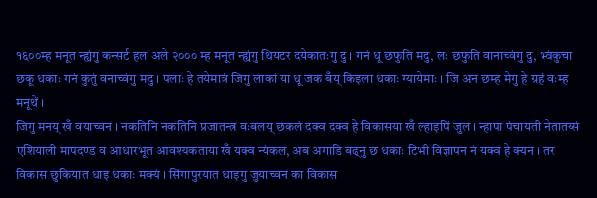१६००म्ह मनूत न्ह्यंगु कन्सर्ट हल अले २००० म्ह मनूत न्ह्यंगु थियटर दयेकातःगु दु । गनं धू छफुति मदु, लः छफुति वानाच्वंगु दु, भ्वंकुचा छकू धकाः गनं कुतुं वनाच्वंगु मदु । पलाः हे तयेमात्रं जिगु लाकां या धू जक बँय् किइला धकाः ग्यायेमाः । जि अन छम्ह मेगु हे ग्रहं वःम्ह मनूथें ।
जिगु मनय् खँ वयाच्वन । नकतिनि नकतिनि प्रजातन्त्र वःबलय् छकलं दक्व दक्व हे विकासया खँ ल्हाइपिं जुल । न्हापा पंचायती नेतातय्सं एशियाली मापदण्ड व आधारभूत आवश्यकताया खँ यक्व न्यंकल, अब अगाडि बढ्नु छ धकाः टिभी विज्ञापन नं यक्व हे क्यन । तर विकास छुकियात धाइ धकाः मक्यं । सिंगापुरयात धाइगु जुयाच्वन का विकास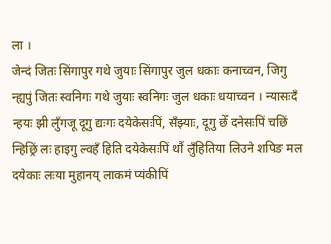ला ।
जेन्दं जितः सिंगापुर गथे जुयाः सिंगापुर जुल धकाः कनाच्वन, जिगु न्ह्यपुं जितः स्वनिगः गथे जुयाः स्वनिगः जुल धकाः धयाच्वन । न्यासःदँ न्हयः झी लुँगजू दूगु द्यःगः दयेकेसःपिं, सँझ्याः, दूगु छेँ दनेसःपिं चछिं न्हिछ्रिं लः हाइगु ल्वहँ हिति दयेकेसःपिं थौं लुँहितिया लिउने शपिङ मल दयेकाः लःया मुहानय् लाकमं प्यंकीपिं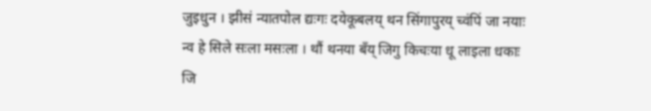जुइधुन । झीसं न्यातपोल द्यःगः दयेकूबलय् थन सिंगापुरय् च्वंपिं जा नयाः न्व हे सिले सःला मसःला । थौं थनया बँय् जिगु किचःया धू लाइला धकाः जि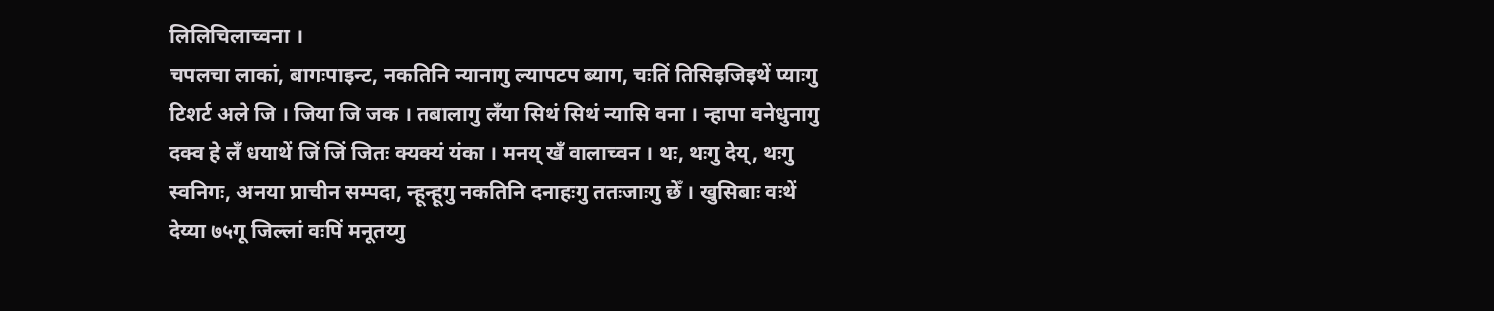लिलिचिलाच्वना ।
चपलचा लाकां, बागःपाइन्ट, नकतिनि न्यानागु ल्यापटप ब्याग, चःतिं तिसिइजिइथें प्याःगु टिशर्ट अले जि । जिया जि जक । तबालागु लँया सिथं सिथं न्यासि वना । न्हापा वनेधुनागु दक्व हे लँ धयाथें जिं जिं जितः क्यक्यं यंका । मनय् खँ वालाच्वन । थः, थःगु देय्, थःगु स्वनिगः, अनया प्राचीन सम्पदा, न्हून्हूगु नकतिनि दनाहःगु ततःजाःगु छेँ । खुसिबाः वःथें देय्या ७५गू जिल्लां वःपिं मनूतय्गु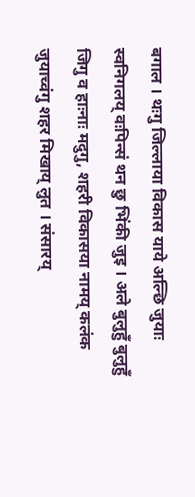बगाल । थःगु जिल्लाया विकास याये अल्छि जुयाः स्वनिगलय् वःपिन्सं थन छु भिंकी जुइ । अले बुलुहुँ बुलुहुँ जिगु व हाःनाः मदुगु, शहरी विकासया नामय् कलंक जुयाच्वंगु शहर मिखाय् लुत । संसारय्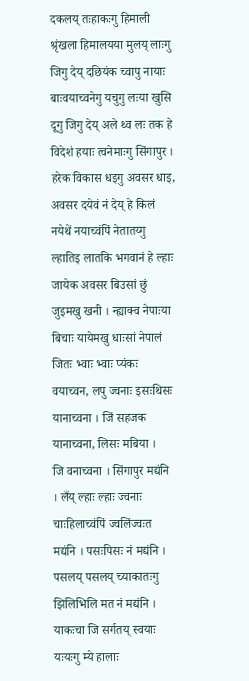दकलय् तःहाकःगु हिमाली श्रृंखला हिमालयया मुलय् लाःगु जिगु देय् दछियंक च्वापु नायाः बाःवयाच्वनेगु यचुगु लःया खुसि दूगु जिगु देय् अले थ्व लः तक हे विदेशं हयाः त्वनेमाःगु सिंगापुर । हरेक विकास धइगु अवसर धाइ, अवसर दयेवं नं देय् हे किलं नयेथें नयाच्वंपिं नेतातय्गु ल्हातिइ लातकि भगवानं हे ल्हाः जायेक अवसर बिउसां छुं जुइमखु खनी । न्ह्याक्व नेपाःया बिचाः यायेमखु धाःसां नेपालं जितः भ्वाः भ्वाः प्यंकः वयाच्वन, लपु ज्वनाः इसःथिसः यानाच्वना । जिं सहजक यानाच्वना, लिसः मबिया ।
जि वनाच्वना । सिंगापुर मद्यंनि । लँय् ल्हाः ल्हाः ज्वनाः चाःहिलाच्वंपिं ज्वलिंज्वःत मद्यंनि । पसःपिसः नं मद्यंनि । पसलय् पसलय् च्याकातःगु झिलिभिलि मत नं मद्यंनि । याकःचा जि सर्गतय् स्वयाः यःयःगु म्ये हालाः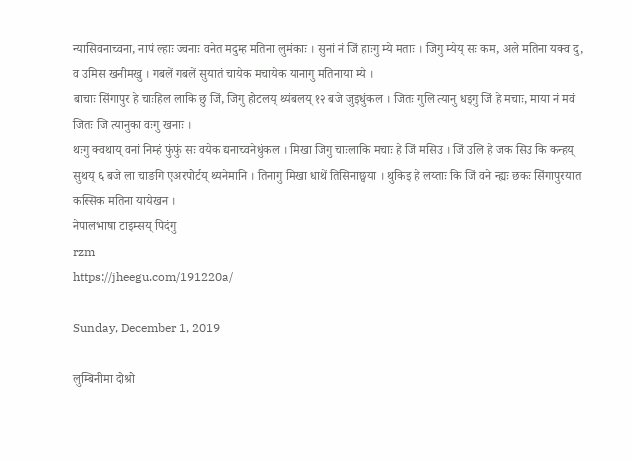न्यासिवनाच्वना, नापं ल्हाः ज्वनाः वनेत मदुम्ह मतिना लुमंकाः । सुनां नं जिं हाःगु म्ये मताः । जिगु म्येय् सः कम, अले मतिना यक्व दु, व उमिस खनीमखु । गबलें गबलें सुयातं चायेक मचायेक यानागु मतिनाया म्ये ।
बाचाः सिंगापुर हे चाःहिल लाकि छु जिं, जिगु होटलय् थ्यंबलय् १२ बजे जुइधुंकल । जितः गुलि त्यानु धइगु जिं हे मचाः, माया नं मवं जितः जि त्यानुका वःगु खनाः ।
थःगु क्वथाय् वनां निम्हं फुंफुं सः वयेक द्यनाच्वनेधुंकल । मिखा जिगु चाःलाकि मचाः हे जिं मसिउ । जिं उलि हे जक सिउ कि कन्हय् सुथय् ६ बजे ला चाङगि एअरपोर्टय् थ्यनेमानि । तिनागु मिखा धाथें तिसिनाछ्वया । थुकिइ हे लय्ताः कि जिं वने न्ह्यः छकः सिंगापुरयात कस्सिक मतिना यायेखन ।
नेपालभाषा टाइम्सय् पिदंगु
rzm
https://jheegu.com/191220a/

Sunday, December 1, 2019

लुम्बिनीमा दोश्रो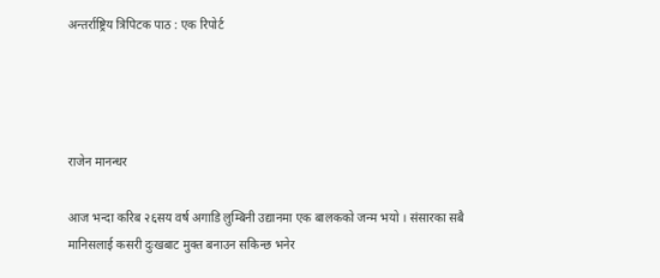अन्तर्राष्ट्रिय त्रिपिटक पाठ : एक रिपोर्ट




राजेन मानन्धर

आज भन्दा करिब २६सय वर्ष अगाडि लुम्बिनी उद्यानमा एक बालकको जन्म भयो । संसारका सबै मानिसलाई कसरी दुःखबाट मुक्त बनाउन सकिन्छ भनेर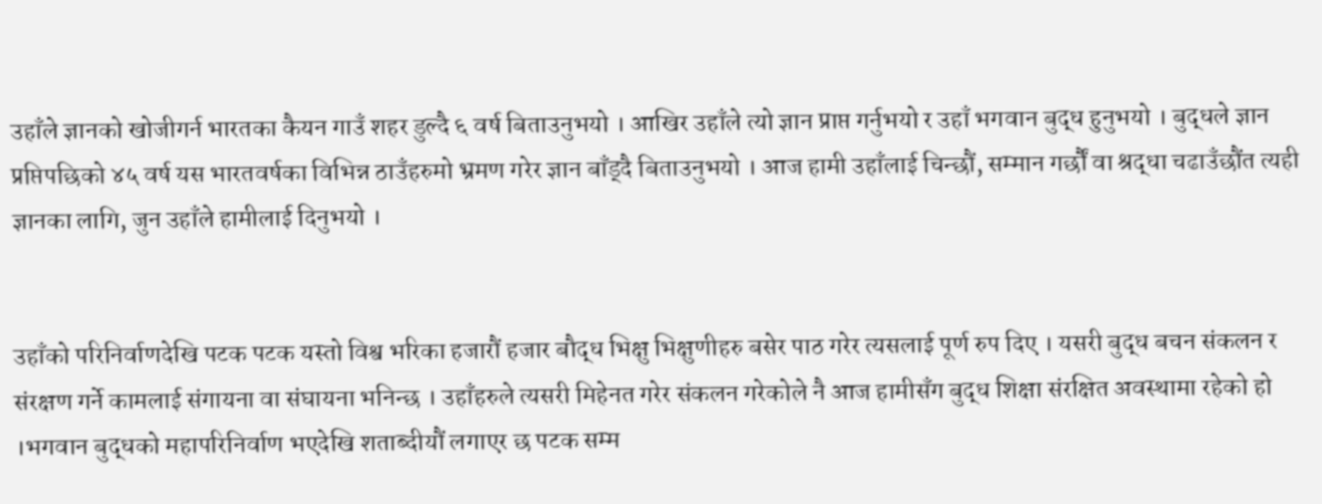उहाँले ज्ञानको खोजीगर्न भारतका कैयन गाउँ शहर डुल्दै ६ वर्ष बिताउनुभयो । आखिर उहाँले त्यो ज्ञान प्राप्त गर्नुभयो र उहाँ भगवान बुद्ध हुनुभयो । बुद्धले ज्ञान प्रप्तिपछिको ४५ वर्ष यस भारतवर्षका विभिन्न ठाउँहरुमो भ्रमण गरेर ज्ञान बाँड्दै बिताउनुभयो । आज हामी उहाँलाई चिन्छौं, सम्मान गर्छौं वा श्रद्धा चढाउँछौंत त्यही ज्ञानका लागि, जुन उहाँले हामीलाई दिनुभयो ।


उहाँको परिनिर्वाणदेखि पटक पटक यस्तो विश्व भरिका हजारौं हजार बौद्ध भिक्षु भिक्षुणीहरु बसेर पाठ गरेर त्यसलाई पूर्ण रुप दिए । यसरी बुद्ध बचन संकलन र संरक्षण गर्ने कामलाई संगायना वा संघायना भनिन्छ । उहाँहरुले त्यसरी मिहेनत गरेर संकलन गरेकोले नै आज हामीसँग बुद्ध शिक्षा संरक्षित अवस्थामा रहेको हो ।भगवान बुद्धको महापरिनिर्वाण भएदेखि शताब्दीयौं लगाएर छ पटक सम्म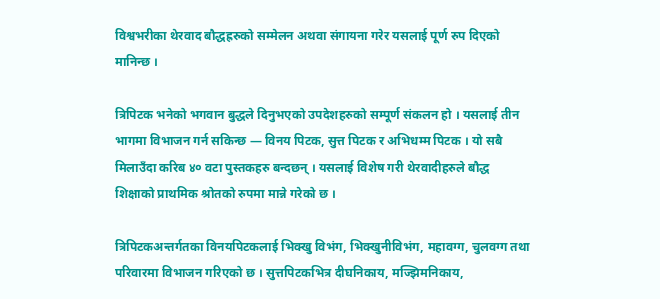विश्वभरीका थेरवाद बौद्धह्ररुको सम्मेलन अथवा संगायना गरेर यसलाई पूर्ण रुप दिएको मानिन्छ ।

त्रिपिटक भनेको भगवान बुद्धले दिनुभएको उपदेशहरुको सम्पूर्ण संकलन हो । यसलाई तीन भागमा विभाजन गर्न सकिन्छ — विनय पिटक, सुत्त पिटक र अभिधम्म पिटक । यो सबै मिलाउँदा करिब ४० वटा पुस्तकहरु बन्दछन् । यसलाई विशेष गरी थेरवादीहरुले बौद्ध शिक्षाको प्राथमिक श्रोतको रुपमा मान्ने गरेको छ ।

त्रिपिटकअन्तर्गतका विनयपिटकलाई भिक्खु विभंग, भिक्खुनीविभंग, महावग्ग, चुलवग्ग तथा परिवारमा विभाजन गरिएको छ । सुत्तपिटकभित्र दीघनिकाय, मज्झिमनिकाय,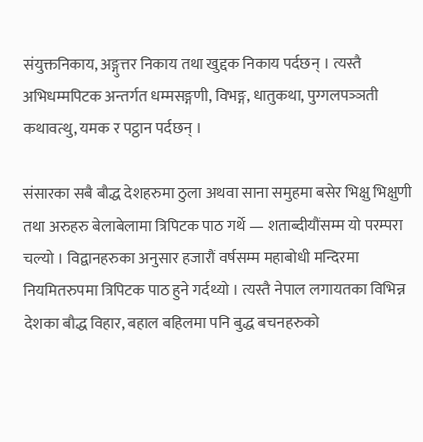संयुक्तनिकाय, अङ्गुत्तर निकाय तथा खुद्दक निकाय पर्दछन् । त्यस्तै अभिधम्मपिटक अन्तर्गत धम्मसङ्गणी, विभङ्ग, धातुकथा, पुग्गलपञ्ञती कथावत्थु, यमक र पट्ठान पर्दछन् ।

संसारका सबै बौद्ध देशहरुमा ठुला अथवा साना समुहमा बसेर भिक्षु भिक्षुणी तथा अरुहरु बेलाबेलामा त्रिपिटक पाठ गर्थे — शताब्दीयौंसम्म यो परम्परा चल्यो । विद्वानहरुका अनुसार हजारौं वर्षसम्म महाबोधी मन्दिरमा नियमितरुपमा त्रिपिटक पाठ हुने गर्दथ्यो । त्यस्तै नेपाल लगायतका विभिन्न देशका बौद्ध विहार, बहाल बहिलमा पनि बुद्ध बचनहरुको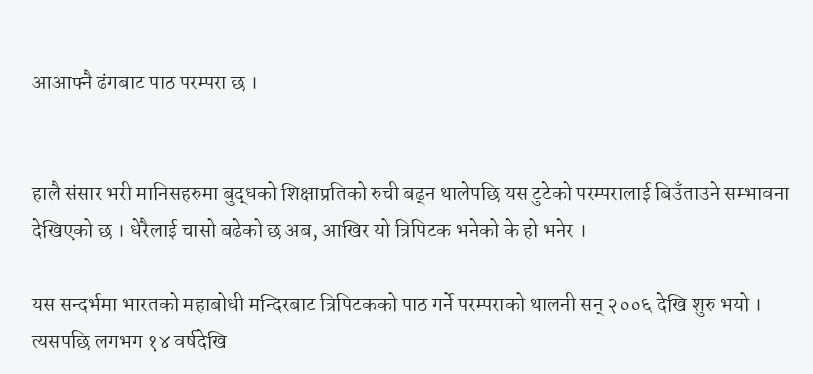आआफ्नै ढंगबाट पाठ परम्परा छ ।


हालै संसार भरी मानिसहरुमा बुद्धको शिक्षाप्रतिको रुची बढ्न थालेपछि यस टुटेको परम्परालाई बिउँताउने सम्भावना देखिएको छ । धेरैलाई चासो बढेको छ अब, आखिर यो त्रिपिटक भनेको के हो भनेर ।

यस सन्दर्भमा भारतको महाबोधी मन्दिरबाट त्रिपिटकको पाठ गर्ने परम्पराको थालनी सन् २००६ देखि शुरु भयो । त्यसपछि लगभग १४ वर्षदेखि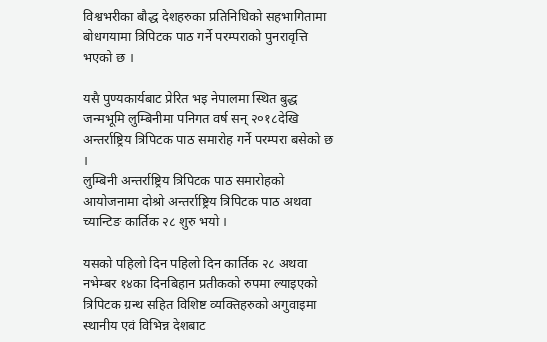विश्वभरीका बौद्ध देशहरुका प्रतिनिधिको सहभागितामा बोधगयामा त्रिपिटक पाठ गर्ने परम्पराको पुनरावृत्ति भएको छ ।

यसै पुण्यकार्यबाट प्रेरित भइ नेपालमा स्थित बुद्ध जन्मभूमि लुम्बिनीमा पनिगत वर्ष सन् २०१८देखि अन्तर्राष्ट्रिय त्रिपिटक पाठ समारोह गर्ने परम्परा बसेको छ ।
लुम्बिनी अन्तर्राष्ट्रिय त्रिपिटक पाठ समारोहको आयोजनामा दोश्रो अन्तर्राष्ट्रिय त्रिपिटक पाठ अथवा च्यान्टिङ कार्तिक २८ शुरु भयो ।

यसको पहिलो दिन पहिलो दिन कार्तिक २८ अथवा नभेम्बर १४का दिनबिहान प्रतीकको रुपमा ल्याइएको त्रिपिटक ग्रन्थ सहित विशिष्ट व्यक्तिहरुको अगुवाइमा स्थानीय एवं विभिन्न देशबाट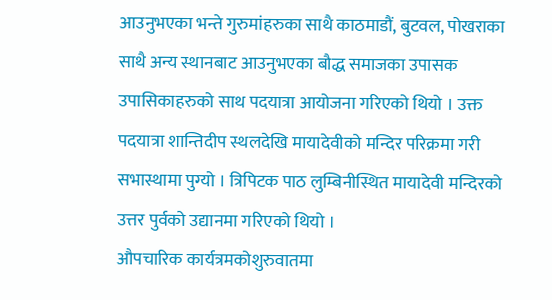आउनुभएका भन्ते गुरुमांहरुका साथै काठमाडौं, बुटवल, पोखराका साथै अन्य स्थानबाट आउनुभएका बौद्ध समाजका उपासक उपासिकाहरुको साथ पदयात्रा आयोजना गरिएको थियो । उक्त पदयात्रा शान्तिदीप स्थलदेखि मायादेवीको मन्दिर परिक्रमा गरी सभास्थामा पुग्यो । त्रिपिटक पाठ लुम्बिनीस्थित मायादेवी मन्दिरको उत्तर पुर्वको उद्यानमा गरिएको थियो ।
औपचारिक कार्यत्रमकोशुरुवातमा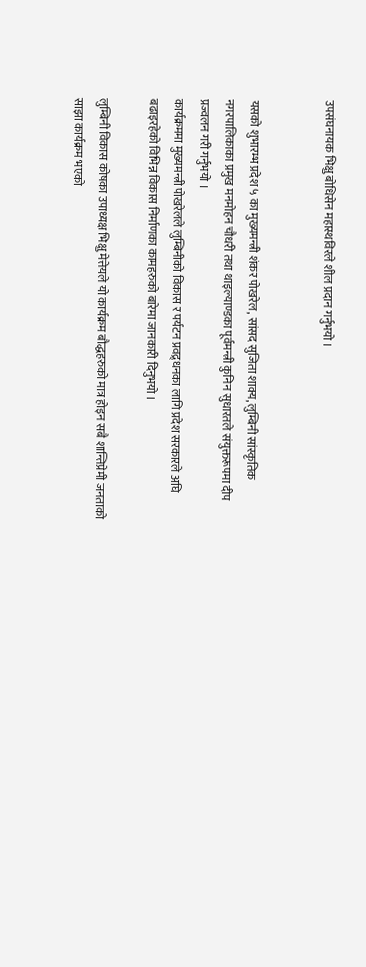उपसंघनायक भिक्षु बोधिसेन महास्थविरले शील प्रदान गर्नुभयो ।


यसको शुभारम्भ प्रदेश ५ का मुख्यमन्त्री शंकर पोखरेल, सांसद सुजिता शाक्य, लुम्बिनी सांस्कृतिक नगरपालिकाका प्रमुख मनमोहन चौधरी तथा थाइल्याण्डका पूर्वमन्त्री कुनिन सुधारतले संयुक्तरूपमा दीप प्रज्वलन गरी गर्नुभयो ।
कार्यक्रममा मुख्यमन्त्री पोखरेलले लुम्बिनीको विकास र पर्यटन प्रवद्र्धनका लागि प्रदेश सरकारले अघि बढाइरहेको विभिन्न विकास निर्माणका कामहरुको बारेमा जानकारी दिनुभयो ।

लुम्बिनी विकास कोषका उपाध्यक्ष भिक्षु मेत्तेयले यो कार्यक्रम बौद्धहरुको मात्र होइन सबै शान्तिप्रेमी जनताको साझा कार्यक्रम भएको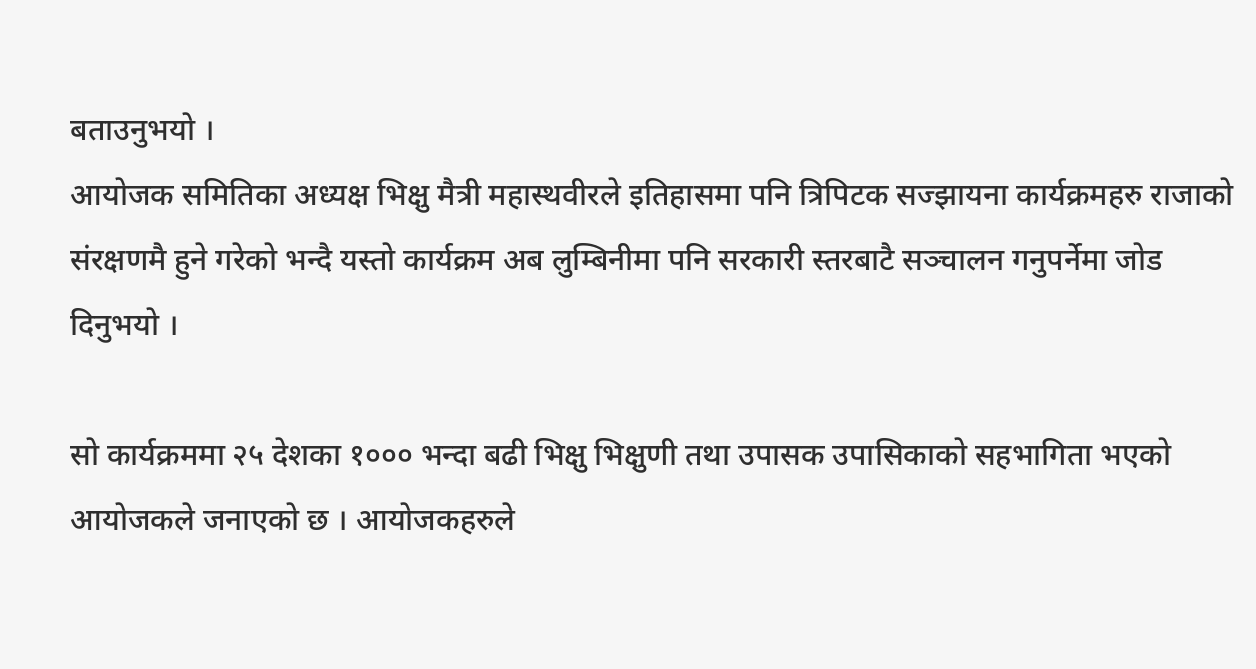बताउनुभयो ।
आयोजक समितिका अध्यक्ष भिक्षु मैत्री महास्थवीरले इतिहासमा पनि त्रिपिटक सज्झायना कार्यक्रमहरु राजाको संरक्षणमै हुने गरेको भन्दै यस्तो कार्यक्रम अब लुम्बिनीमा पनि सरकारी स्तरबाटै सञ्चालन गनुपर्नेमा जोड दिनुभयो ।

सो कार्यक्रममा २५ देशका १००० भन्दा बढी भिक्षु भिक्षुणी तथा उपासक उपासिकाको सहभागिता भएको आयोजकले जनाएको छ । आयोजकहरुले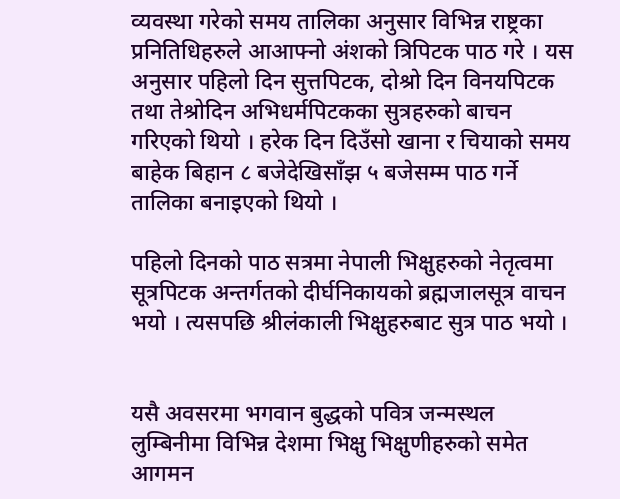व्यवस्था गरेको समय तालिका अनुसार विभिन्न राष्ट्रका प्रनितिधिहरुले आआफ्नो अंशको त्रिपिटक पाठ गरे । यस अनुसार पहिलो दिन सुत्तपिटक, दोश्रो दिन विनयपिटक तथा तेश्रोदिन अभिधर्मपिटकका सुत्रहरुको बाचन गरिएको थियो । हरेक दिन दिउँसो खाना र चियाको समय बाहेक बिहान ८ बजेदेखिसाँझ ५ बजेसम्म पाठ गर्ने तालिका बनाइएको थियो ।

पहिलो दिनको पाठ सत्रमा नेपाली भिक्षुहरुको नेतृत्वमा सूत्रपिटक अन्तर्गतको दीर्घनिकायको ब्रह्मजालसूत्र वाचन भयो । त्यसपछि श्रीलंकाली भिक्षुहरुबाट सुत्र पाठ भयो ।


यसै अवसरमा भगवान बुद्धको पवित्र जन्मस्थल लुम्बिनीमा विभिन्न देशमा भिक्षु भिक्षुणीहरुको समेत आगमन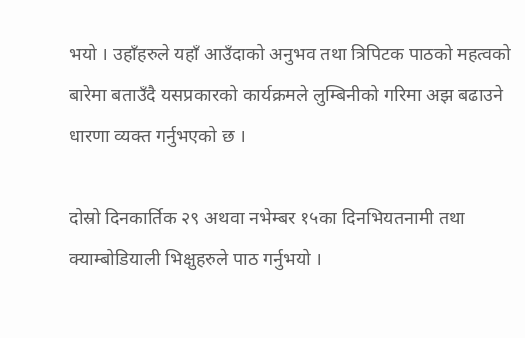भयो । उहाँहरुले यहाँ आउँदाको अनुभव तथा त्रिपिटक पाठको महत्वको बारेमा बताउँदै यसप्रकारको कार्यक्रमले लुम्बिनीको गरिमा अझ बढाउने धारणा व्यक्त गर्नुभएको छ ।

दोस्रो दिनकार्तिक २९ अथवा नभेम्बर १५का दिनभियतनामी तथा क्याम्बोडियाली भिक्षुहरुले पाठ गर्नुभयो ।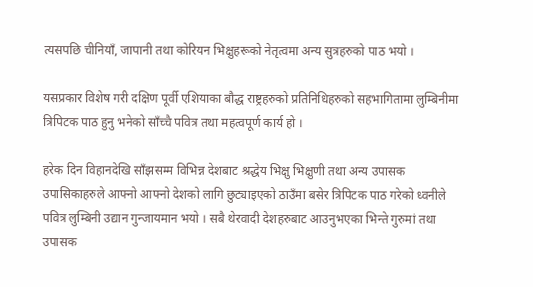त्यसपछि चीनियाँ, जापानी तथा कोरियन भिक्षुहरूको नेतृत्वमा अन्य सुत्रहरुको पाठ भयो ।

यसप्रकार विशेष गरी दक्षिण पूर्वी एशियाका बौद्ध राष्ट्रहरुको प्रतिनिधिहरुको सहभागितामा लुम्बिनीमा त्रिपिटक पाठ हुनु भनेको साँच्चै पवित्र तथा महत्वपूर्ण कार्य हो ।

हरेक दिन विहानदेखि साँझसम्म विभिन्न देशबाट श्रद्धेय भिक्षु भिक्षुणी तथा अन्य उपासक उपासिकाहरुले आफ्नो आफ्नो देशको लागि छुट्याइएको ठाउँमा बसेर त्रिपिटक पाठ गरेको ध्वनीले पवित्र लुम्बिनी उद्यान गुन्जायमान भयो । सबै थेरवादी देशहरुबाट आउनुभएका भिन्ते गुरुमां तथा उपासक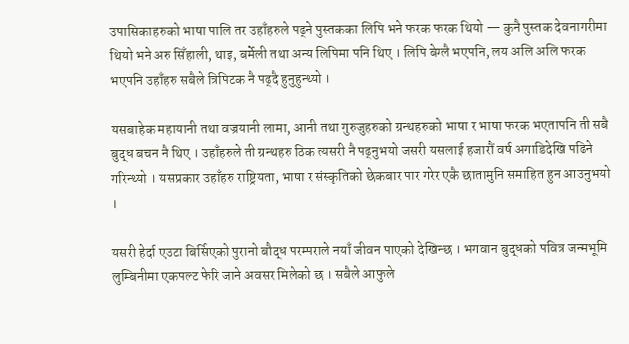उपासिकाहरुको भाषा पालि तर उहाँहरुले पढ्ने पुस्तकका लिपि भने फरक फरक थियो — कुनै पुस्तक देवनागरीमा थियो भने अरु सिँहाली, थाइ, बर्मेली तथा अन्य लिपिमा पनि थिए । लिपि बेग्लै भएपनि, लय अलि अलि फरक भएपनि उहाँहरु सबैले त्रिपिटक नै पढ्दै हुनुहुन्थ्यो ।

यसबाहेक महायानी तथा वज्रयानी लामा, आनी तथा गुरुजुहरुको ग्रन्थहरुको भाषा र भाषा फरक भएतापनि ती सबै बुद्ध बचन नै थिए । उहाँहरुले ती ग्रन्थहरु ठिक त्यसरी नै पढ्नुभयो जसरी यसलाई हजारौं वर्ष अगाडिदेखि पढिने गरिन्थ्यो । यसप्रकार उहाँहरु राष्ट्रियता, भाषा र संस्कृतिको छेकबार पार गरेर एकै छातामुनि समाहित हुन आउनुभयो ।

यसरी हेर्दा एउटा बिर्सिएको पुरानो बौद्ध परम्पराले नयाँ जीवन पाएको देखिन्छ । भगवान बुद्धको पवित्र जन्मभूमि लुम्बिनीमा एकपल्ट फेरि जाने अवसर मिलेको छ । सबैले आफुले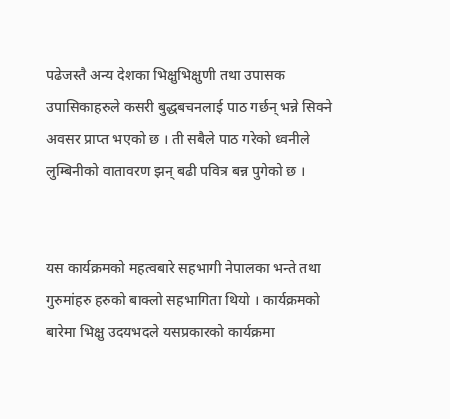पढेजस्तै अन्य देशका भिक्षुभिक्षुणी तथा उपासक उपासिकाहरुले कसरी बुद्धबचनलाई पाठ गर्छन् भन्ने सिक्ने अवसर प्राप्त भएको छ । ती सबैले पाठ गरेको ध्वनीले लुम्बिनीको वातावरण झन् बढी पवित्र बन्न पुगेको छ ।


यस कार्यक्रमको महत्वबारे सहभागी नेपालका भन्ते तथा गुरुमांहरु हरुको बाक्लो सहभागिता थियो । कार्यक्रमको बारेमा भिक्षु उदयभदले यसप्रकारको कार्यक्रमा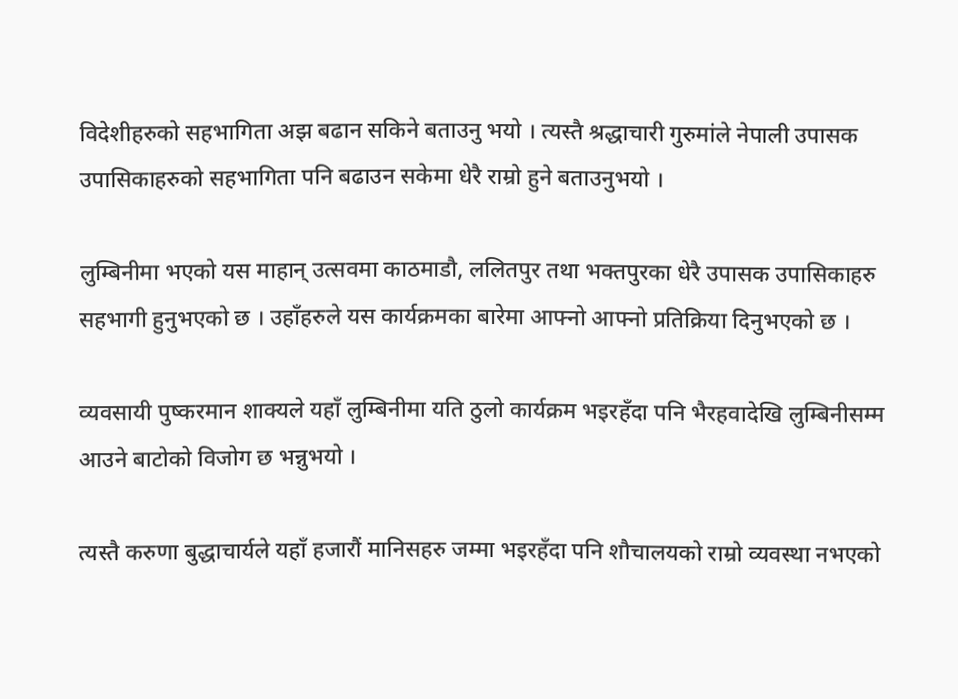विदेशीहरुको सहभागिता अझ बढान सकिने बताउनु भयो । त्यस्तै श्रद्धाचारी गुरुमांले नेपाली उपासक उपासिकाहरुको सहभागिता पनि बढाउन सकेमा धेरै राम्रो हुने बताउनुभयो ।

लुम्बिनीमा भएको यस माहान् उत्सवमा काठमाडौ, ललितपुर तथा भक्तपुरका धेरै उपासक उपासिकाहरु सहभागी हुनुभएको छ । उहाँहरुले यस कार्यक्रमका बारेमा आफ्नो आफ्नो प्रतिक्रिया दिनुभएको छ ।

व्यवसायी पुष्करमान शाक्यले यहाँ लुम्बिनीमा यति ठुलो कार्यक्रम भइरहँदा पनि भैरहवादेखि लुम्बिनीसम्म आउने बाटोको विजोग छ भन्नुभयो ।

त्यस्तै करुणा बुद्धाचार्यले यहाँ हजारौं मानिसहरु जम्मा भइरहँदा पनि शौचालयको राम्रो व्यवस्था नभएको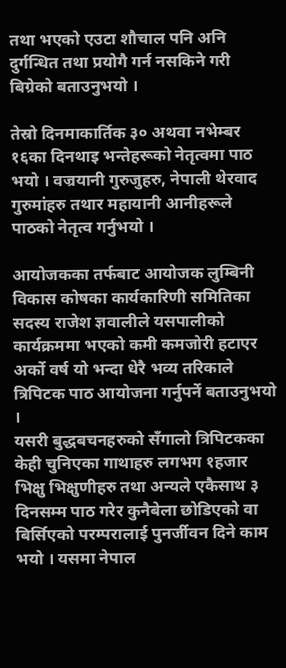तथा भएको एउटा शौचाल पनि अनि दुर्गन्धित तथा प्रयोगै गर्न नसकिने गरी बिग्रेको बताउनुभयो ।

तेस्रो दिनमाकार्तिक ३० अथवा नभेम्बर १६का दिनथाइ भन्तेहरूको नेतृत्वमा पाठ भयो । वज्रयानी गुरुजुहरु, नेपाली थेरवाद गुरुमांहरु तथार महायानी आनीहरूले पाठको नेतृत्व गर्नुभयो ।

आयोजकका तर्फबाट आयोजक लुम्बिनी विकास कोषका कार्यकारिणी समितिका सदस्य राजेश ज्ञवालीले यसपालीको कार्यक्रममा भएको कमी कमजोरी हटाएर अर्को वर्ष यो भन्दा धेरै भव्य तरिकाले त्रिपिटक पाठ आयोजना गर्नुपर्ने बताउनुभयो ।
यसरी बुद्धबचनहरुको सँगालो त्रिपिटकका केही चुनिएका गाथाहरु लगभग १हजार भिक्षु भिक्षुणीहरु तथा अन्यले एकैसाथ ३ दिनसम्म पाठ गरेर कुनैबेला छोडिएको वा बिर्सिएको परम्परालाई पुनर्जीवन दिने काम भयो । यसमा नेपाल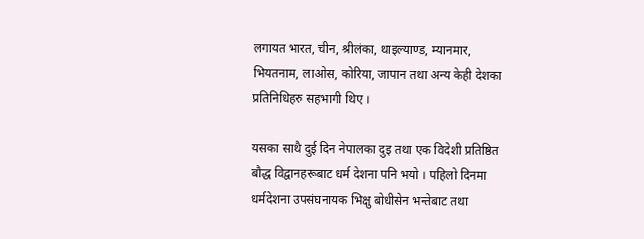लगायत भारत, चीन, श्रीलंका, थाइल्याण्ड, म्यानमार, भियतनाम, लाओस, कोरिया, जापान तथा अन्य केही देशका प्रतिनिधिहरु सहभागी थिए ।

यसका साथै दुई दिन नेपालका दुइ तथा एक विदेशी प्रतिष्ठित बौद्ध विद्वानहरूबाट धर्म देशना पनि भयो । पहिलो दिनमा धर्मदेशना उपसंघनायक भिक्षु बोधीसेन भन्तेबाट तथा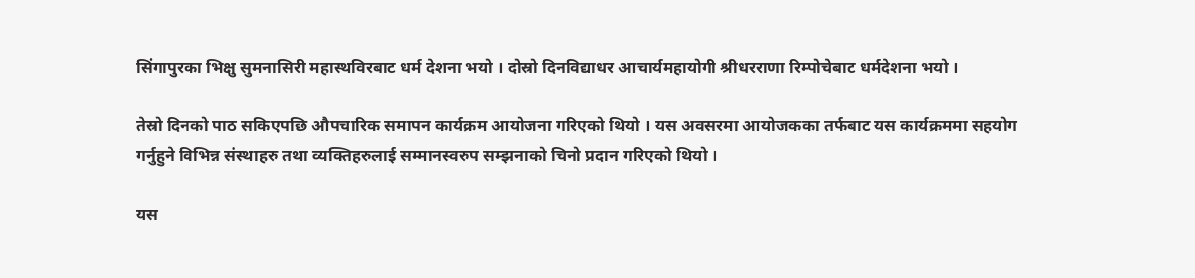सिंगापुरका भिक्षु सुमनासिरी महास्थविरबाट धर्म देशना भयो । दोस्रो दिनविद्याधर आचार्यमहायोगी श्रीधरराणा रिम्पोचेबाट धर्मदेशना भयो ।

तेस्रो दिनको पाठ सकिएपछि औपचारिक समापन कार्यक्रम आयोजना गरिएको थियो । यस अवसरमा आयोजकका तर्फबाट यस कार्यक्रममा सहयोग गर्नुहुने विभिन्न संस्थाहरु तथा व्यक्तिहरुलाई सम्मानस्वरुप सम्झनाको चिनो प्रदान गरिएको थियो ।

यस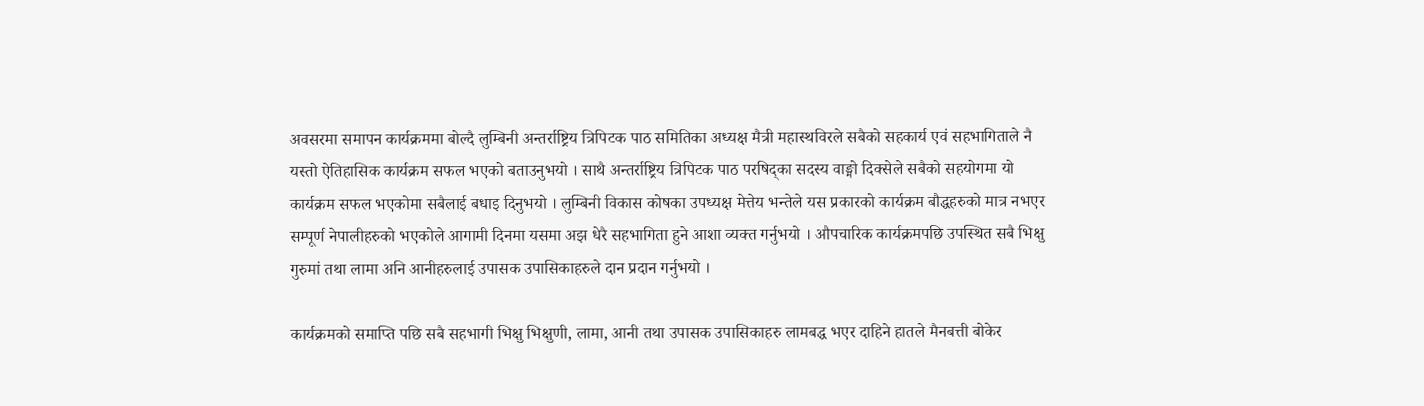अवसरमा समापन कार्यक्रममा बोल्दै लुम्बिनी अन्तर्राष्ट्रिय त्रिपिटक पाठ समितिका अध्यक्ष मैत्री महास्थविरले सबैको सहकार्य एवं सहभागिताले नै यस्तो ऐतिहासिक कार्यक्रम सफल भएको बताउनुभयो । साथै अन्तर्राष्ट्रिय त्रिपिटक पाठ परषिद्का सदस्य वाङ्मो दिक्सेले सबैको सहयोगमा यो कार्यक्रम सफल भएकोमा सबैलाई बधाइ दिनुभयो । लुम्बिनी विकास कोषका उपध्यक्ष मेत्तेय भन्तेले यस प्रकारको कार्यक्रम बौद्धहरुको मात्र नभएर सम्पूर्ण नेपालीहरुको भएकोले आगामी दिनमा यसमा अझ धेरै सहभागिता हुने आशा व्यक्त गर्नुभयो । औपचारिक कार्यक्रमपछि उपस्थित सबै भिक्षु गुरुमां तथा लामा अनि आनीहरुलाई उपासक उपासिकाहरुले दान प्रदान गर्नुभयो ।

कार्यक्रमको समाप्ति पछि सबै सहभागी भिक्षु भिक्षुणी, लामा, आनी तथा उपासक उपासिकाहरु लामबद्ध भएर दाहिने हातले मैनबत्ती बोकेर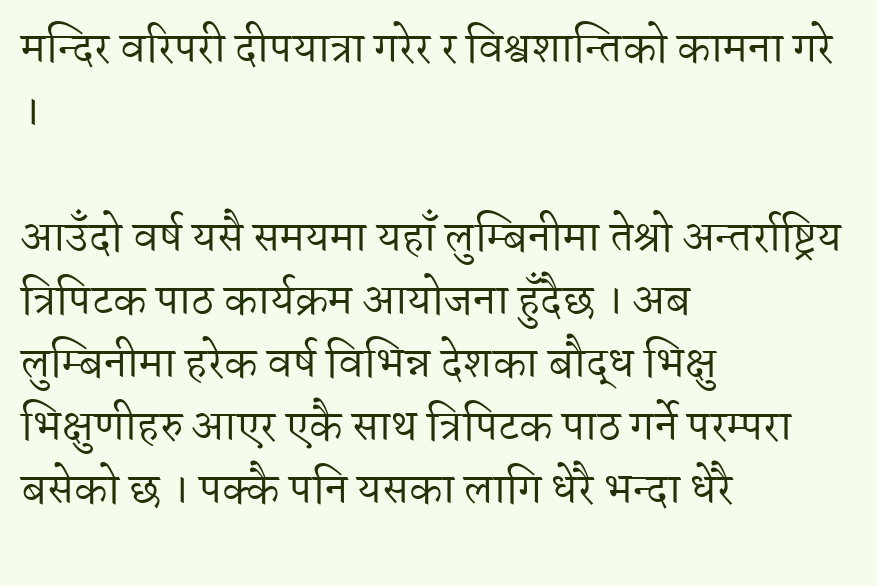मन्दिर वरिपरी दीपयात्रा गरेर र विश्वशान्तिको कामना गरे ।

आउँदो वर्ष यसै समयमा यहाँ लुम्बिनीमा तेश्रो अन्तर्राष्ट्रिय त्रिपिटक पाठ कार्यक्रम आयोजना हुँदैछ । अब लुम्बिनीमा हरेक वर्ष विभिन्न देशका बौद्ध भिक्षु भिक्षुणीहरु आएर एकै साथ त्रिपिटक पाठ गर्ने परम्परा बसेको छ । पक्कै पनि यसका लागि धेरै भन्दा धेरै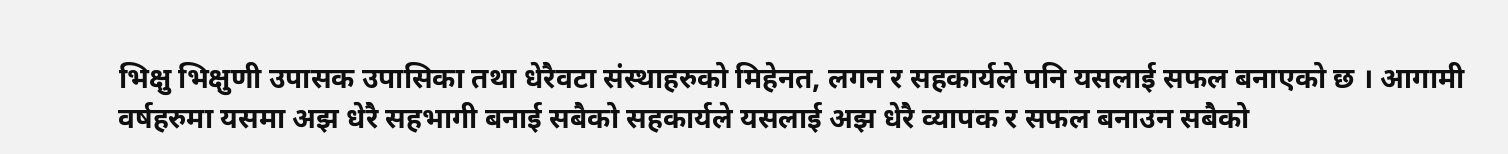भिक्षु भिक्षुणी उपासक उपासिका तथा धेरैवटा संस्थाहरुको मिहेनत, लगन र सहकार्यले पनि यसलाई सफल बनाएको छ । आगामी वर्षहरुमा यसमा अझ धेरै सहभागी बनाई सबैको सहकार्यले यसलाई अझ धेरै व्यापक र सफल बनाउन सबैको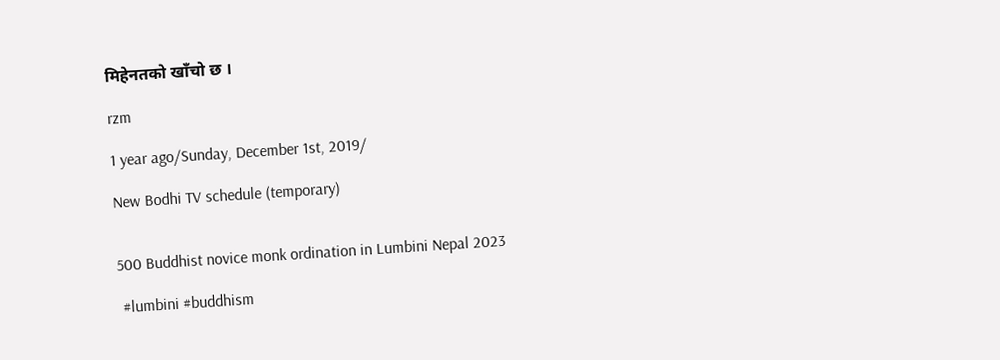मिहेनतको खाँचो छ ।

rzm

1 year ago/Sunday, December 1st, 2019/

New Bodhi TV schedule (temporary)


500 Buddhist novice monk ordination in Lumbini Nepal 2023

 #lumbini #buddhism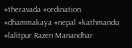#theravada #ordination #dhammakaya #nepal #kathmandu #lalitpur Razen Manandhar